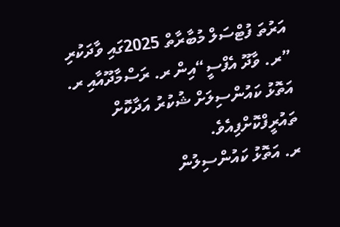އަރުތަ ފުޓްސަލް މުބާރާތް 2025ގައި ވާދަކުރި ”ރ. ވާދޫ އެފްސީ“އިން ރ. ރަސްމާދޫއާއި ރ. އަތޮޅު ކައުންސިލަށް ޝުކުރު އަދާކޮށް ތައުރީފްކޮށްފިއެވެ.
ރ. އަތޮޅު ކައުންސިލުން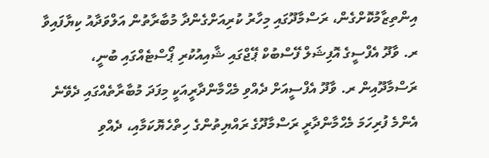އިންތިޒާމުކޮށްގެން، ރަސްމާދޫގައި މިހާރު ކުރިއަށްގެންދާ މުބާރާތުން އަލްވަދާއު ކިޔާފައިވާ ރ. ވާދޫ އެފްސީގެ އޮފިޝަލް ފޭސްބުކް ޕޭޖްގައި ޝާއިއުކުރި ޕޯސްޓެއްގައި ބުނީ، ރަސްމާދޫއިން ރ. ވާދޫ އެފްސީއަށް ދެއްވި މެޙްމާންދާރީއަކީ މިފަދަ މުބާރާތެއްގައި ދެވޭނެ އެންމެ ފުރިހަމަ މެޙްމާންދާރީ ރަސްމާދޫގެ ރައްޔިތުންގެ ހިތްހެޔޮކަމާއި، ދެއްވި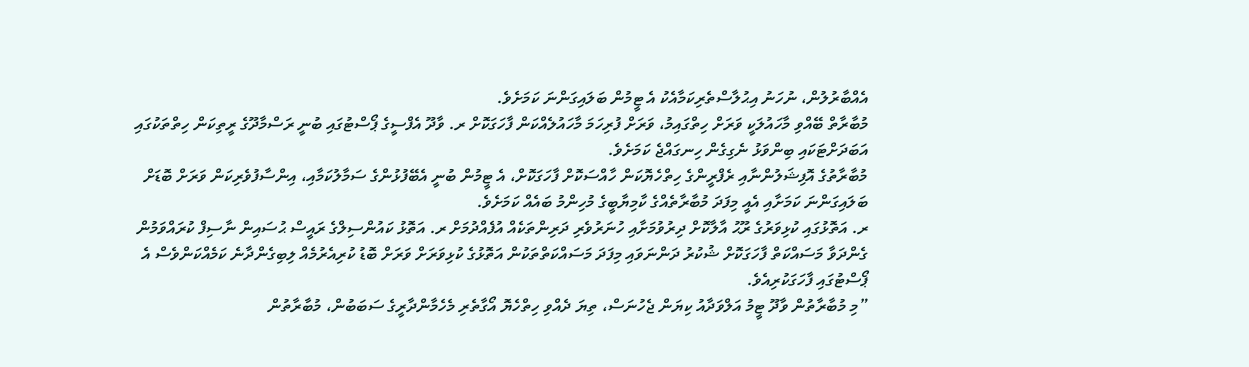އެއްބާރުލުން، ނުހަނު އިޙުލާސްތެރިކަމާއެކު އެ ޓީމުން ބަލައިގަންނަ ކަމަށެވެ.
މުބާރާތް ބޭއްވި މާހައުލަކީ ވަރަށް ހިތްގައިމު، ވަރަށް ފުރިހަމަ މާހައުލެއްކަން ފާހަގަކޮށް ރ. ވާދޫ އެފްސީގެ ޕޯސްޓުގައި ބުނީ ރަސްމާދޫގެ ރީތިކަން ހިތްތަކުގައި އަބަދަށްޓަކައި ބިންވަޅު ނެގިގެން ހިނގައްޖެ ކަމަށެވެ.
މުބާރާތުގެ އޮފިޝަލުންނާއި ރެފްރީންގެ ހިތްހެޔޮކަން ހާއްސަކޮށް ފާހަގަކޮށް، އެ ޓީމުން ބުނީ އެބޭފުޅުންގެ ސަމާލުކަމާއި، އިންސާފުވެރިކަން ވަރަށް ބޮޑަށް ބަލައިގަންނަ ކަމަށާއި އެއީ މިފަދަ މުބާރާތެއްގެ ކާމިޔާބީގެ މުހިންމު ބައެއް ކަމަށެވެ.
ރ. އަތޮޅުގައި ކުޅިވަރުގެ ރޫޙު އާލާކޮށް ދިރުވުމަށާއި ހުނަރުވެރި ދަރިންތަކެއް އުފެއްދުމަށް ރ. އަތޮޅު ކައުންސިލްގެ ރައީސް ޙުސައިން ނާސިފް ކުރައްވަމުން ގެންދަވާ މަސައްކަތް ފާހަގަކޮށް ޝުކުރު ދަންނަވައި މިފަދަ މަސައްކަތްތަކުން އަތޮޅުގެ ކުޅިވަރަށް ވަރަށް ބޮޑު ކުރިއެރުމެއް ލިބިގެންދާނެ ކަމެއްކަންވެސް އެ ޕޯސްޓުގައި ފާހަގަކުރިއެވެ.
”މި މުބާރާތުން ވާދޫ ޓީމު އަލްވަދާއު ކިޔަން ޖެހުނަސް، ތިޔަ ދެއްވި ހިތްހެޔޮ އޯގާތެރި މެހެމާންދާރީގެ ސަބަބުން، މުބާރާތުން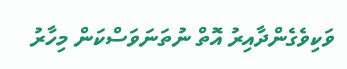ވަކިވެގެންދާއިރު އޮތް ނުތަނަވަސްކަން މިހާރު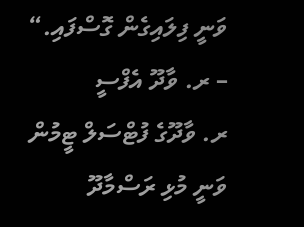ވަނީ ފިލައިގެން ގޮސްފައި.“ – ރ. ވާދޫ އެފްސީ
ރ. ވާދޫގެ ފުޓްސަލް ޓީމުން ވަނީ މުޅި ރަސްމާދޫ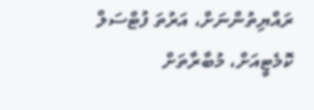ރައްޔިތުންނަށް، އަރުތަ ފުޓްސަލް ކޮމެޓީއަށް، މުބާރާތަށް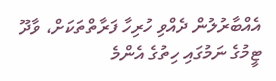އެއްބާރުލުން ދެއްވި ހުރިހާ ފަރާތްތަކަށް، ވާދޫ ޓީމުގެ ނަމުގައި ހިތުގެ އެންމެ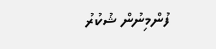ފުންމިނުން ޝުކުރު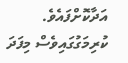އަދާކޮށްފައެވެ. ކުރިމަގުގައިވެސް މިފަދަ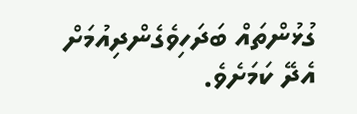ގުޅުންތައް ބަދަހިވެގެންދިއުމަށް އެދޭ ކަމަށެވެ.